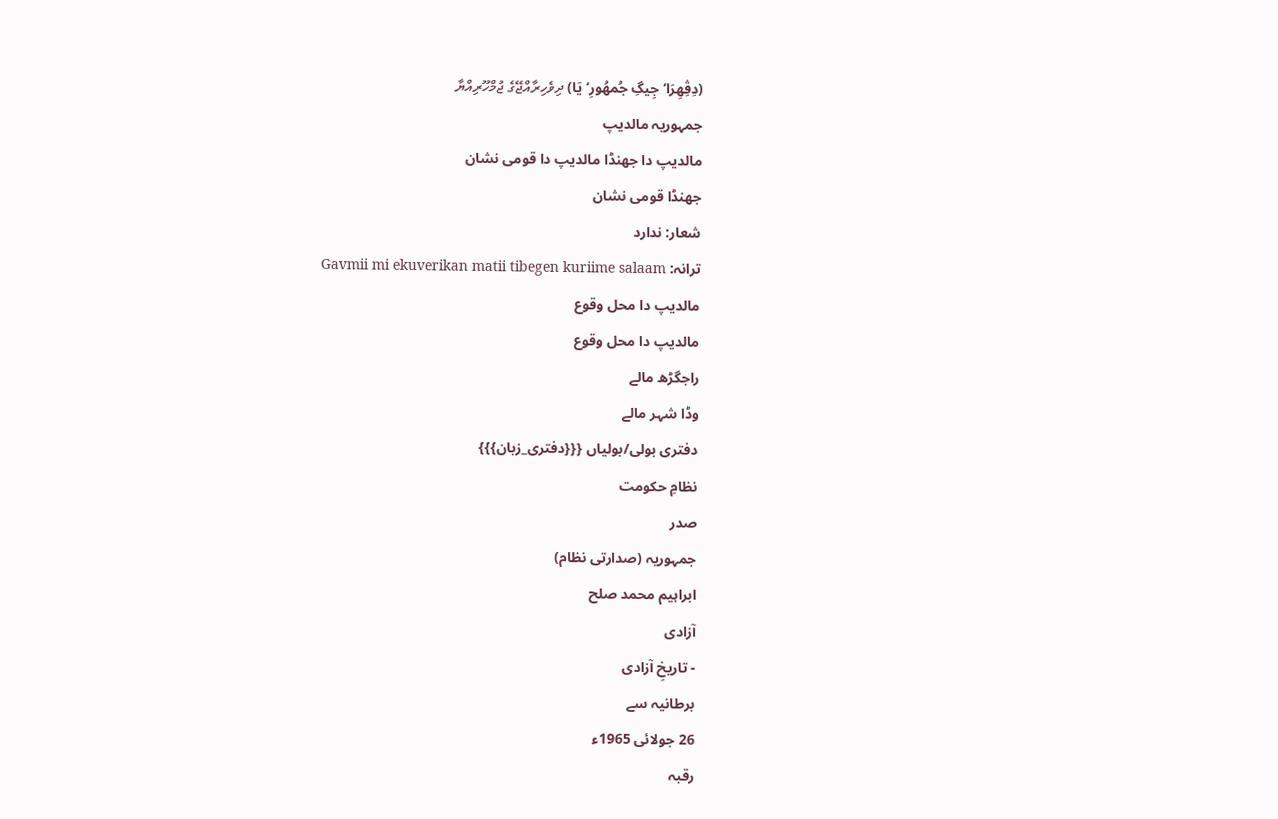(دِڤِهِرَا‘جِيگِ جُمهُورِ‘يَا) ދިވެހިރާއްޖޭގެ ޖުމްހޫރިއްޔާ
جمہوریہ مالدیپ
مالدیپ دا جھنڈا مالدیپ دا قومی نشان
جھنڈا قومی نشان
شعار: ندارد
ترانہ: Gavmii mi ekuverikan matii tibegen kuriime salaam
مالدیپ دا محل وقوع
مالدیپ دا محل وقوع
راجگڑھ مالے
وڈا شہر مالے
دفتری بولی/بولیاں {{{دفتری_زبان}}}
نظامِ حکومت
صدر
جمہوریہ (صدارتی نظام)
ابراہیم محمد صلح
آزادی
- تاریخِ آزادی
برطانیہ سے
26 جولائی 1965ء
رقبہ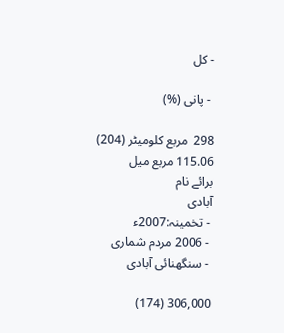- کل

 - پانی (%)

298  مربع کلومیٹر (204)
115.06 مربع میل
برائے نام
آبادی
 - تخمینہ:2007ء
 - 2006 مردم شماری
 - سنگھنائی آبادی

306,000 (174)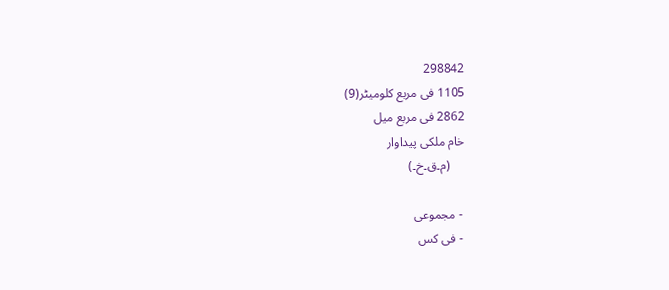298842
1105 فی مربع کلومیٹر(9)
2862 فی مربع میل
خام ملکی پیداوار
     (م۔ق۔خ۔)

 - مجموعی
 - فی کس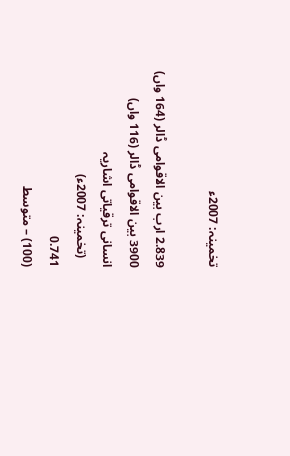تخمینہ: 2007ء

2.839 ارب بین الاقوامی ڈالر (164 واں)
3900 بین الاقوامی ڈالر (116 واں)
انسانی ترقیاتی اشاریہ
   (تخمینہ: 2007ء)
0.741
(100) – متوسط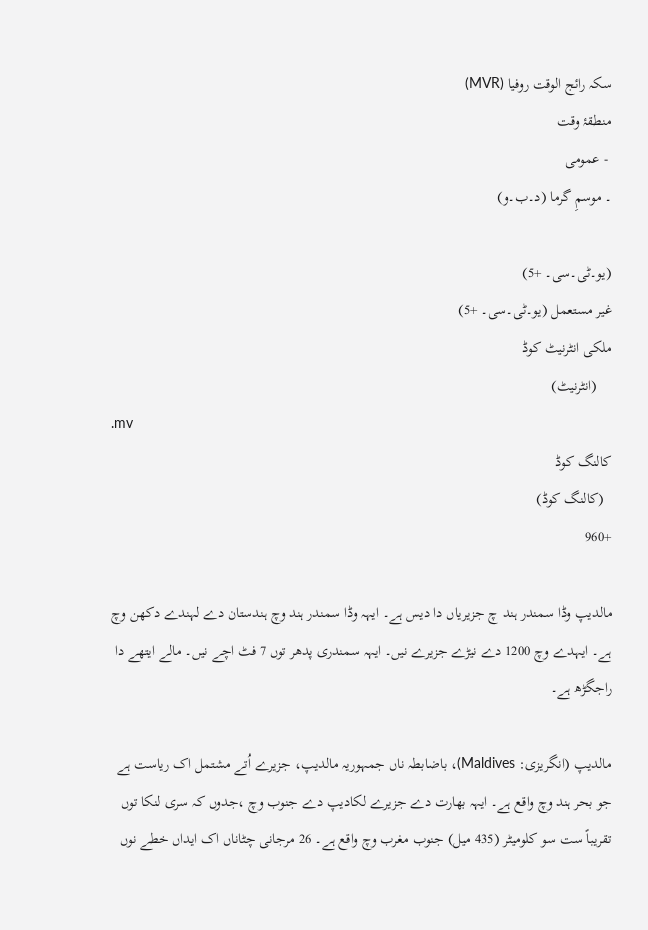سکہ رائج الوقت روفیا (MVR)
منطقۂ وقت
 - عمومی
۔ موسمِ گرما (د۔ب۔و)

(یو۔ٹی۔سی۔ +5)
غیر مستعمل (یو۔ٹی۔سی۔ +5)
ملکی انٹرنیٹ کوڈ
    (انٹرنیٹ)
.mv
کالنگ کوڈ
  (کالنگ کوڈ)
+960

مالدیپ وڈا سمندر ہند چ جزیریاں دا دیس ہے۔ ایہہ وڈا سمندر ہند وچ ہندستان دے لہندے دکھن وچ ہے۔ ایہدے وچ 1200 دے نیڑے جزیرے نیں۔ ایہہ سمندری پدھر توں 7 فٹ اچے نیں۔ مالے ایتھے دا راجگڑھ ہے۔

مالدیپ (انگریزی: Maldives)، باضابطہ ناں جمہوریہ مالدیپ، جزیرے اُتے مشتمل اک ریاست ہے جو بحر ہند وچ واقع ہے۔ ایہہ بھارت دے جزیرے لکادیپ دے جنوب وچ ،جدوں کہ سری لنکا توں تقریباً ست سو کلومیٹر (435 میل) جنوب مغرب وچ واقع ہے۔ 26 مرجانی چٹاناں اک ایداں خطے نوں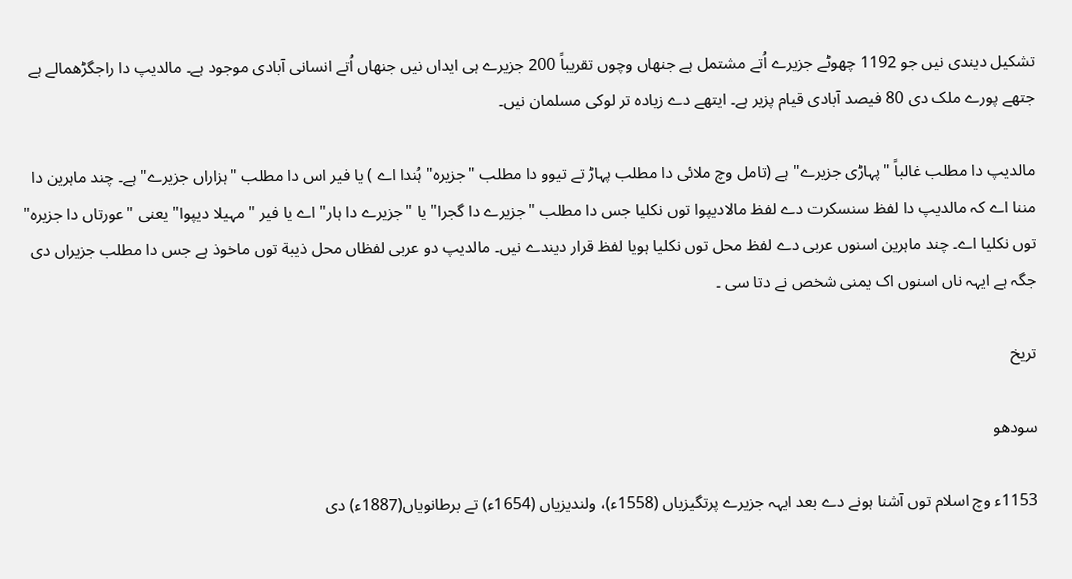تشکیل دیندی نيں جو 1192 چھوٹے جزیرے اُتے مشتمل ہے جنھاں وچوں تقریباً 200 جزیرے ہی ایداں نيں جنھاں اُتے انسانی آبادی موجود ہے۔ مالدیپ دا راجگڑھمالے ہے جتھے پورے ملک دی 80 فیصد آبادی قیام پزیر ہے۔ ایتھے دے زیادہ تر لوکی مسلمان نيں۔

مالدیپ دا مطلب غالباً "پہاڑی جزیرے" ہے (تامل وچ ملائی دا مطلب پہاڑ تے تیوو دا مطلب "جزیرہ" ہُندا اے ) یا فیر اس دا مطلب "ہزاراں جزیرے" ہے۔ چند ماہرین دا مننا اے کہ مالدیپ دا لفظ سنسکرت دے لفظ مالادیپوا توں نکلیا جس دا مطلب "جزیرے دا گجرا" یا "جزیرے دا ہار" اے یا فیر "مہیلا دیپوا" یعنی "عورتاں دا جزیرہ" توں نکلیا اے۔ چند ماہرین اسنوں عربی دے لفظ محل توں نکلیا ہويا لفظ قرار دیندے نيں۔ مالدیپ دو عربی لفظاں محل ذیبة توں ماخوذ ہے جس دا مطلب جزیراں دی جگہ ہے ایہہ ناں اسنوں اک یمنی شخص نے دتا سی ۔

تریخ

سودھو

1153ء وچ اسلام توں آشنا ہونے دے بعد ایہہ جزیرے پرتگیزیاں (1558ء)، ولندیزیاں (1654ء) تے برطانویاں(1887ء) دی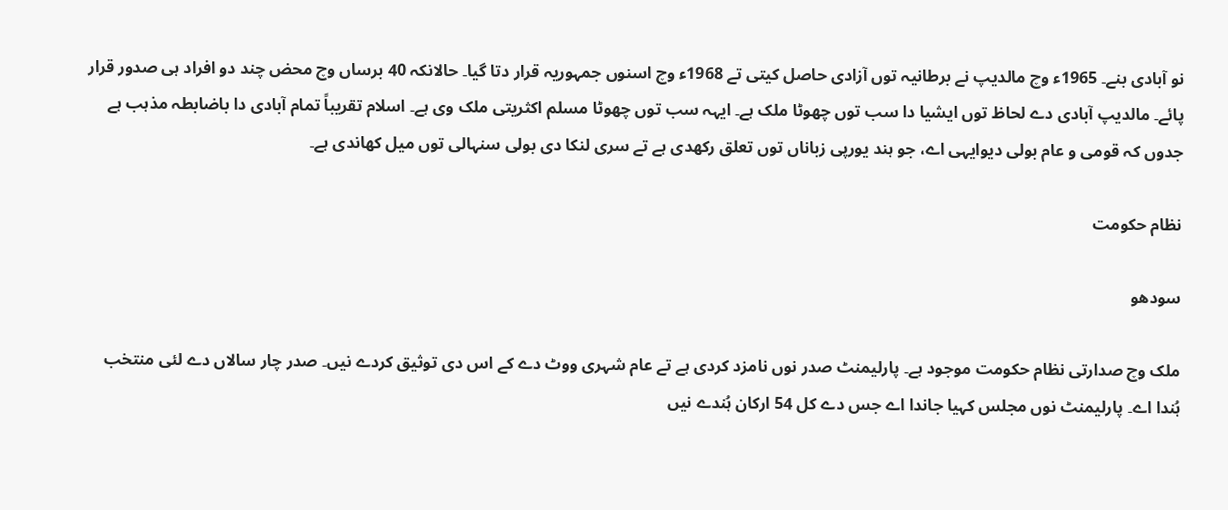نو آبادی بنے۔ 1965ء وچ مالدیپ نے برطانیہ توں آزادی حاصل کيتی تے 1968ء وچ اسنوں جمہوریہ قرار دتا گیا۔ حالانکہ 40 برساں وچ محض چند دو افراد ہی صدور قرار پائے۔ مالدیپ آبادی دے لحاظ توں ایشیا دا سب توں چھوٹا ملک ہے۔ ایہہ سب توں چھوٹا مسلم اکثریتی ملک وی ہے۔ اسلام تقریباً تمام آبادی دا باضابطہ مذہب ہے جدوں کہ قومی و عام بولی دیوایہی اے، جو ہند یورپی زباناں توں تعلق رکھدی ہے تے سری لنکا دی بولی سنہالی توں میل کھاندی ہے۔

نظام حکومت

سودھو

ملک وچ صدارتی نظام حکومت موجود ہے۔ پارلیمنٹ صدر نوں نامزد کردی ہے تے عام شہری ووٹ دے کے اس دی توثیق کردے نيں۔ صدر چار سالاں دے لئی منتخب ہُندا اے۔ پارلیمنٹ نوں مجلس کہیا جاندا اے جس دے کل 54 ارکان ہُندے نيں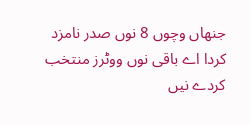جنھاں وچوں 8 نوں صدر نامزد کردا اے باقی نوں ووٹرز منتخب کردے نيں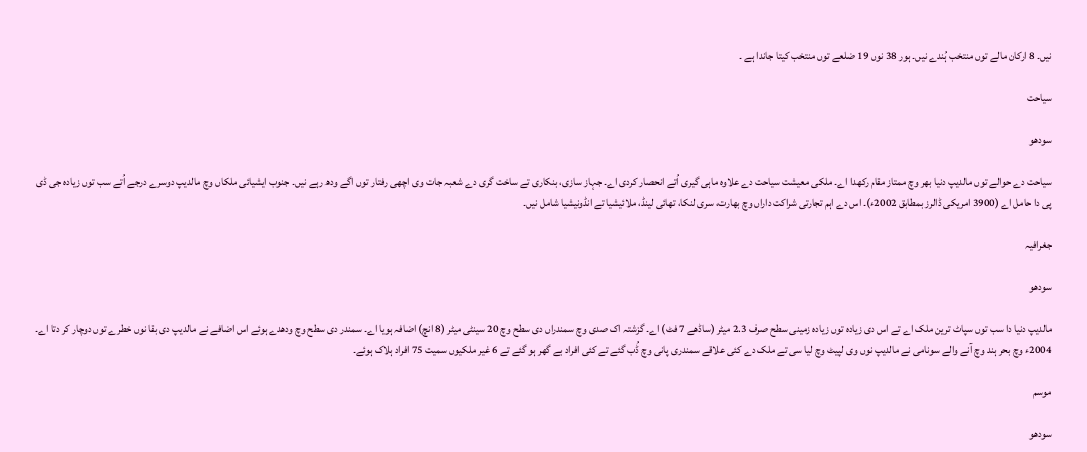نيں۔ 8 ارکان مالے توں منتخب ہُندے نيں۔ ہور 38 نوں 19 ضلعے توں منتخب کیتا جاندا ہے ۔

سیاحت

سودھو

سیاحت دے حوالے توں مالدیپ دنیا بھر وچ ممتاز مقام رکھدا اے۔ ملکی معیشت سیاحت دے علاوہ ماہی گیری اُتے انحصار کردی اے۔ جہاز سازی، بنکاری تے ساخت گری دے شعبہ جات وی اچھی رفتار توں اگے ودھ رہے نيں۔ جنوب ایشیائی ملکاں وچ مالدیپ دوسرے درجے اُتے سب توں زیادہ جی ڈی پی دا حامل اے (3900 امریکی ڈالرز بمطابق 2002ء)۔ اس دے اہم تجارتی شراکت داراں وچ بھارت، سری لنکا، تھائی لینڈ، ملائیشیا تے انڈونیشیا شامل نيں۔

جغرافیہ

سودھو

مالدیپ دنیا دا سب توں سپاٹ ترین ملک اے تے اس دی زیادہ توں زیادہ زمینی سطح صرف 2.3 میٹر (ساڈھے 7 فٹ) اے۔ گزشتہ اک صدی وچ سمندراں دی سطح وچ 20 سینٹی میٹر (8 انچ) اضافہ ہويا اے۔ سمندر دی سطح وچ ودھدے ہوئے اس اضافے نے مالدیپ دی بقا نوں خطرے توں دوچار کر دتا اے۔ 2004ء وچ بحر ہند وچ آنے والے سونامی نے مالدیپ نوں وی لپیٹ وچ لیا سی تے ملک دے کئی علاقے سمندری پانی وچ ڈُب گئے تے کئی افراد بے گھر ہو گئے تے 6 غیر ملکیوں سمیت 75 افراد ہلاک ہوئے۔

موسم

سودھو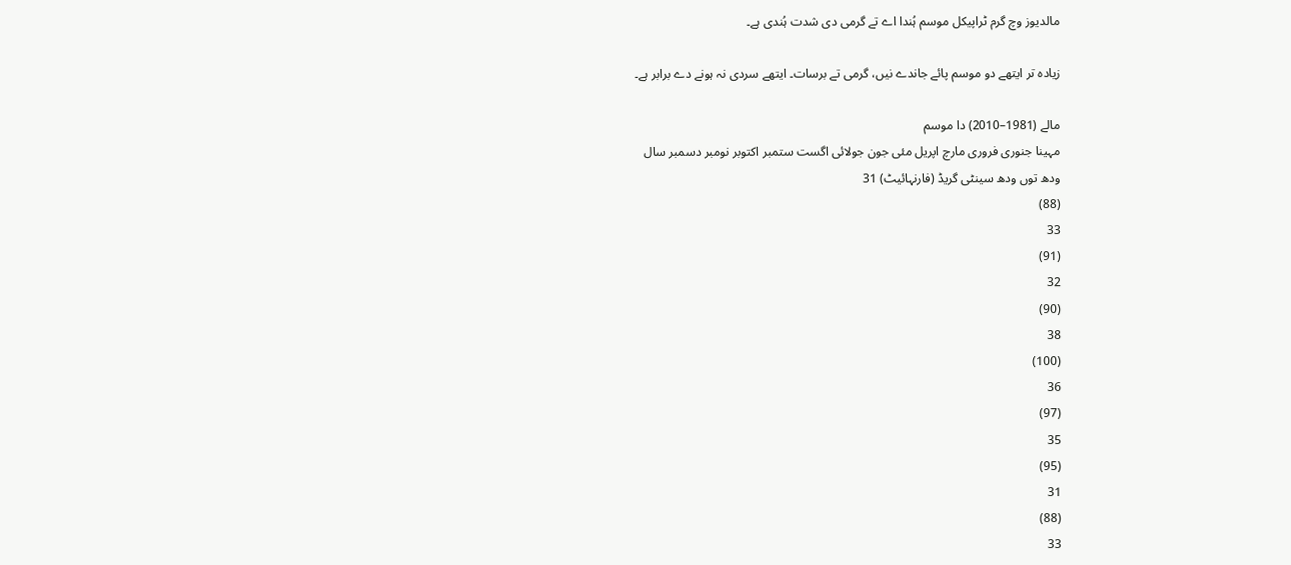مالدیوز وچ گرم ٹراپیکل موسم ہُندا اے تے گرمی دی شدت ہُندی ہے۔

زیادہ تر ایتھے دو موسم پائے جاندے نيں، گرمی تے برسات۔ ایتھے سردی نہ ہونے دے برابر ہے۔

مالے (1981–2010) دا موسم
مہینا جنوری فروری مارچ اپریل مئی جون جولائی اگست ستمبر اکتوبر نومبر دسمبر سال
ودھ توں ودھ سینٹی گریڈ (فارنہائیٹ) 31
(88)
33
(91)
32
(90)
38
(100)
36
(97)
35
(95)
31
(88)
33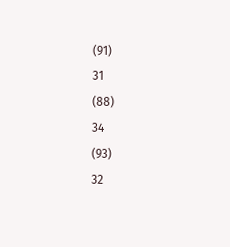(91)
31
(88)
34
(93)
32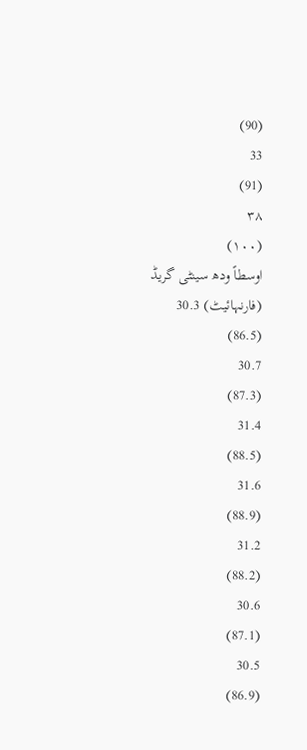(90)
33
(91)
۳۸
(۱۰۰)
اوسطاً ودھ سینٹی گریڈ (فارنہائیٹ) 30.3
(86.5)
30.7
(87.3)
31.4
(88.5)
31.6
(88.9)
31.2
(88.2)
30.6
(87.1)
30.5
(86.9)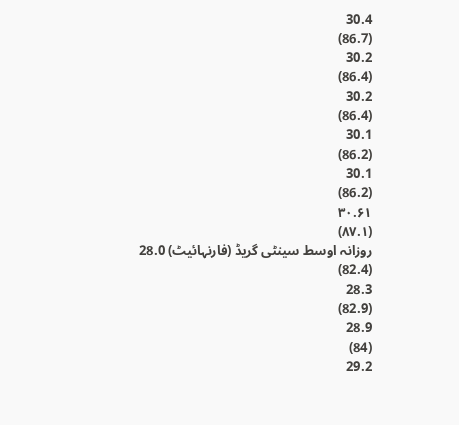30.4
(86.7)
30.2
(86.4)
30.2
(86.4)
30.1
(86.2)
30.1
(86.2)
۳۰.۶۱
(۸۷.۱)
روزانہ اوسط سینٹی گریڈ (فارنہائیٹ) 28.0
(82.4)
28.3
(82.9)
28.9
(84)
29.2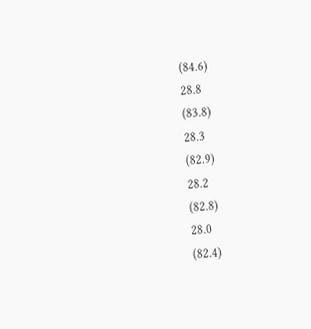(84.6)
28.8
(83.8)
28.3
(82.9)
28.2
(82.8)
28.0
(82.4)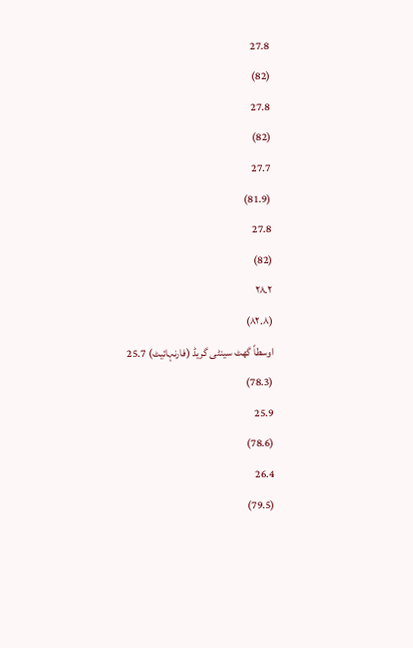27.8
(82)
27.8
(82)
27.7
(81.9)
27.8
(82)
۲۸.۲
(۸۲.۸)
اوسطاً گھٹ سینٹی گریڈ (فارنہائیٹ) 25.7
(78.3)
25.9
(78.6)
26.4
(79.5)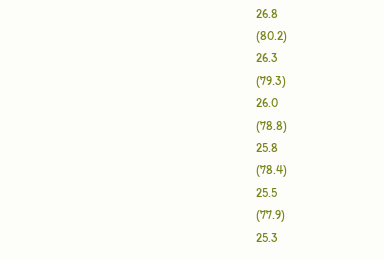26.8
(80.2)
26.3
(79.3)
26.0
(78.8)
25.8
(78.4)
25.5
(77.9)
25.3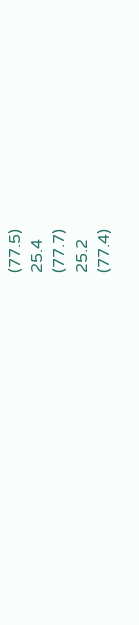(77.5)
25.4
(77.7)
25.2
(77.4)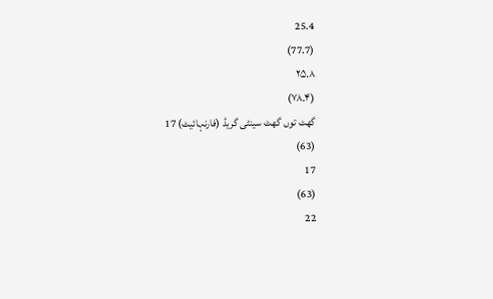25.4
(77.7)
۲۵.۸
(۷۸.۴)
گھٹ توں گھٹ سینٹی گریڈ (فارنہائیٹ) 17
(63)
17
(63)
22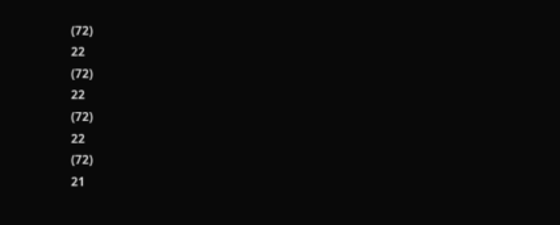(72)
22
(72)
22
(72)
22
(72)
21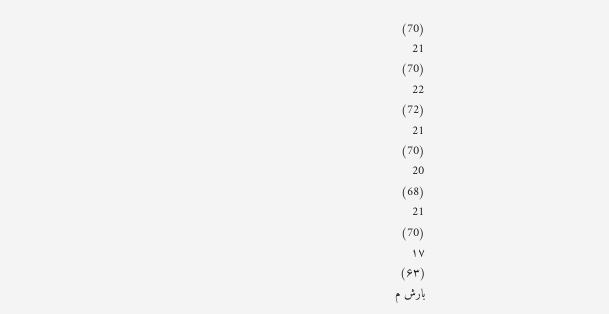(70)
21
(70)
22
(72)
21
(70)
20
(68)
21
(70)
۱۷
(۶۳)
بارش م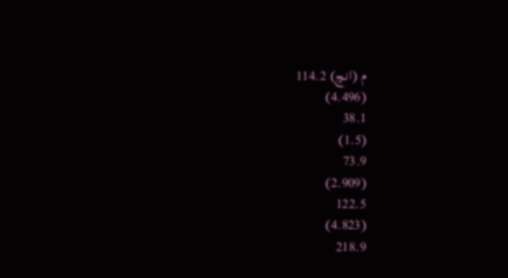م (انچ) 114.2
(4.496)
38.1
(1.5)
73.9
(2.909)
122.5
(4.823)
218.9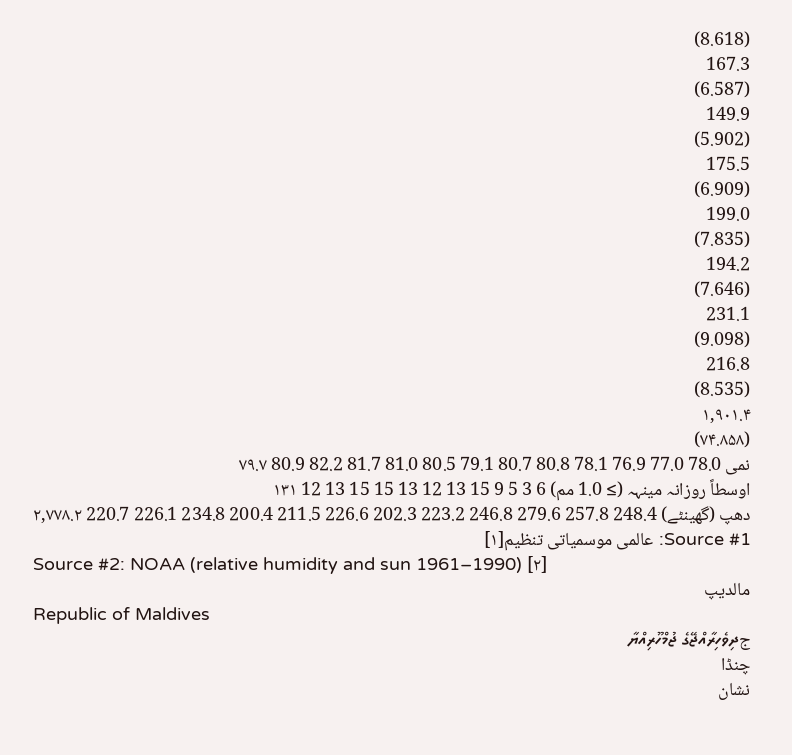(8.618)
167.3
(6.587)
149.9
(5.902)
175.5
(6.909)
199.0
(7.835)
194.2
(7.646)
231.1
(9.098)
216.8
(8.535)
۱,۹۰۱.۴
(۷۴.۸۵۸)
نمی 78.0 77.0 76.9 78.1 80.8 80.7 79.1 80.5 81.0 81.7 82.2 80.9 ۷۹.۷
اوسطاً روزانہ مینہہ (≥ 1.0 مم) 6 3 5 9 15 13 12 13 15 15 13 12 ۱۳۱
دھپ (گھینٹے) 248.4 257.8 279.6 246.8 223.2 202.3 226.6 211.5 200.4 234.8 226.1 220.7 ۲,۷۷۸.۲
Source #1: عالمی موسمیاتی تنظیم[۱]
Source #2: NOAA (relative humidity and sun 1961–1990) [۲]
مالدیپ
Republic of Maldives
جދިވެހިރާއްޖޭގެ ޖުމްހޫރިއްޔާ
چنڈا
نشان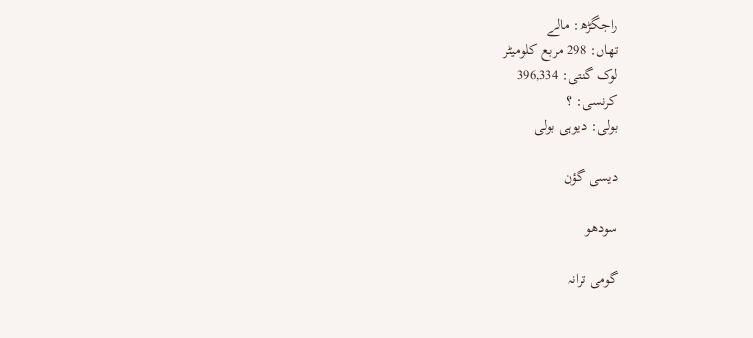راجگڑھ: مالے
تھاں: 298 مربع کلومیٹر
لوک گنتی: 396,334
کرنسی: ؟
بولی: دیوہی بولی

دیسی گؤن

سودھو

گومی ترانہ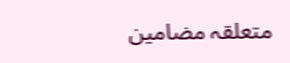متعلقہ مضامین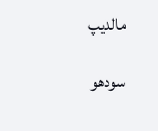مالدیپ

سودھو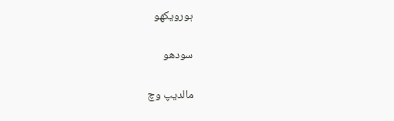ہورویکھو

سودھو

مالدیپ وچ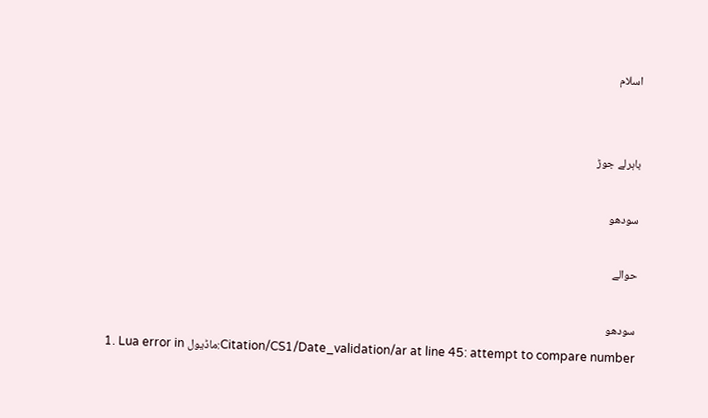اسلام


باہرلے جوڑ

سودھو

حوالے

سودھو
  1. Lua error in ماڈیول:Citation/CS1/Date_validation/ar at line 45: attempt to compare number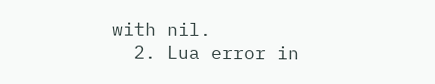with nil.
  2. Lua error in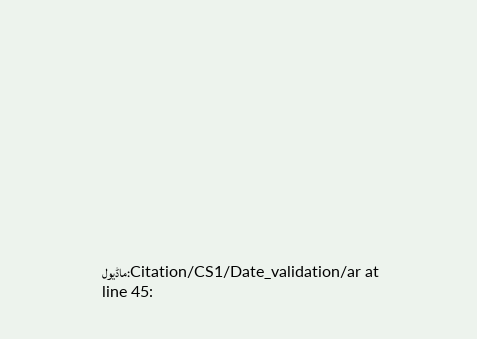ماڈیول:Citation/CS1/Date_validation/ar at line 45: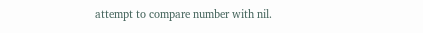attempt to compare number with nil.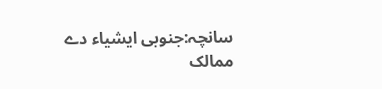سانچہ:جنوبی ایشیاء دے ممالک